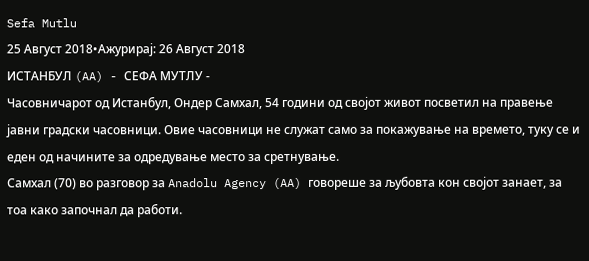Sefa Mutlu
25 Август 2018•Ажурирај: 26 Август 2018
ИСТАНБУЛ (AA) - СЕФА МУТЛУ -
Часовничарот од Истанбул, Ондер Самхал, 54 години од својот живот посветил на правење јавни градски часовници. Овие часовници не служат само за покажување на времето, туку се и еден од начините за одредување место за сретнување.
Самхал (70) во разговор за Anadolu Agency (AA) говореше за љубовта кон својот занает, за тоа како започнал да работи.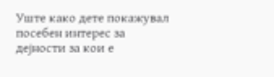Уште како дете покажувал посебен интерес за дејности за кои е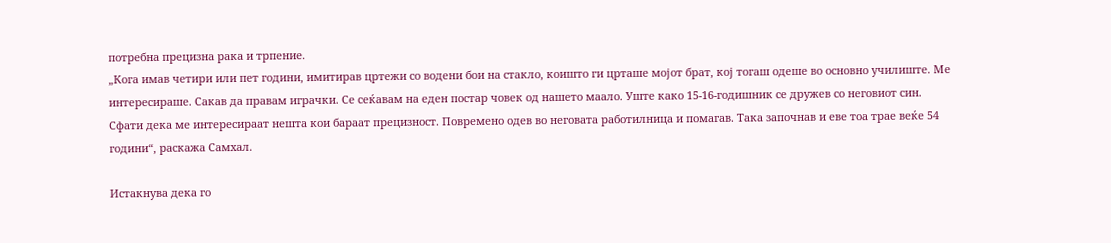потребна прецизна рака и трпение.
„Кога имав четири или пет години, имитирав цртежи со водени бои на стакло, коишто ги црташе мојот брат, кој тогаш одеше во основно училиште. Ме интересираше. Сакав да правам играчки. Се сеќавам на еден постар човек од нашето маало. Уште како 15-16-годишник се дружев со неговиот син. Сфати дека ме интересираат нешта кои бараат прецизност. Повремено одев во неговата работилница и помагав. Така започнав и еве тоа трае веќе 54 години“, раскажа Самхал.

Истакнува дека го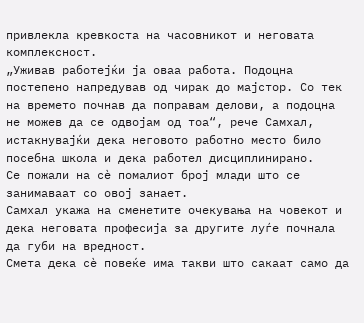привлекла кревкоста на часовникот и неговата комплексност.
„Уживав работејќи ја оваа работа. Подоцна постепено напредував од чирак до мајстор. Со тек на времето почнав да поправам делови, а подоцна не можев да се одвојам од тоа“, рече Самхал, истакнувајќи дека неговото работно место било посебна школа и дека работел дисциплинирано.
Се пожали на сè помалиот број млади што се занимаваат со овој занает.
Самхал укажа на сменетите очекувања на човекот и дека неговата професија за другите луѓе почнала да губи на вредност.
Смета дека сè повеќе има такви што сакаат само да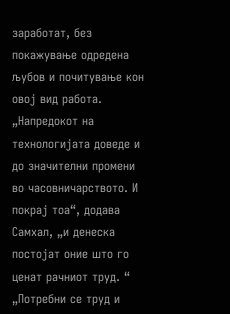заработат, без покажување одредена љубов и почитување кон овој вид работа.
„Напредокот на технологијата доведе и до значителни промени во часовничарството. И покрај тоа“, додава Самхал, „и денеска постојат оние што го ценат рачниот труд. “
„Потребни се труд и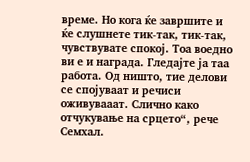време. Но кога ќе завршите и ќе слушнете тик-так, тик-так, чувствувате спокој. Тоа воедно ви е и награда. Гледајте ја таа работа. Од ништо, тие делови се спојуваат и речиси оживувааат. Слично како отчукување на срцето“, рече Семхал.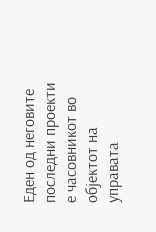Еден од неговите последни проекти е часовникот во објектот на управата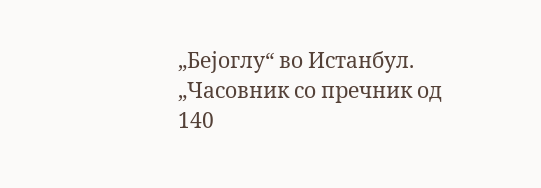„Бејоглу“ во Истанбул.
„Часовник со пречник од 140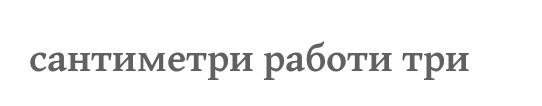сантиметри работи три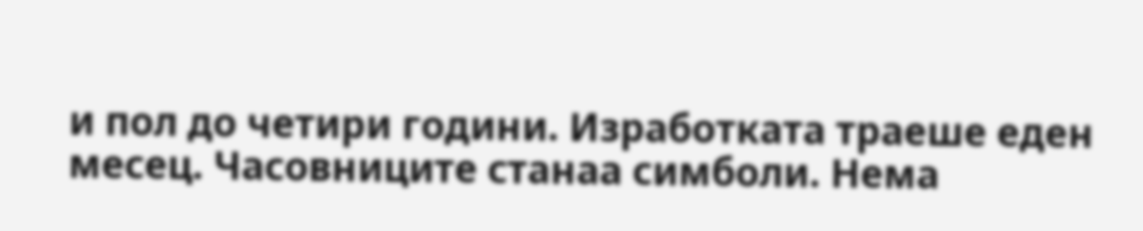и пол до четири години. Изработката траеше еден месец. Часовниците станаа симболи. Нема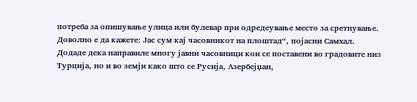потреба за опишување улица или булевар при одредеување место за сретнување. Доволно е да кажете: Јас сум кај часовникот на плоштад“, појасни Самхал.
Додаде дека направиле многу јавни часовници кои се поставени во градовите низ Турција, но и во земји како што се Русија, Азербејџан,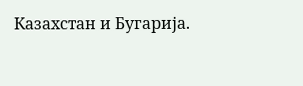Казахстан и Бугарија.